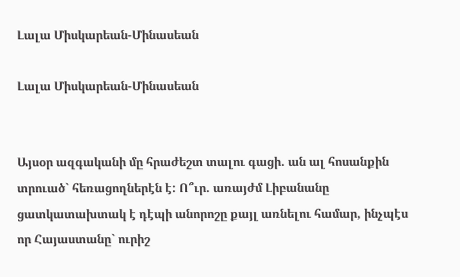Լալա Միսկարեան-Մինասեան

Լալա Միսկարեան-Մինասեան


Այսօր ազգականի մը հրաժեշտ տալու գացի. ան ալ հոսանքին տրուած` հեռացողներէն է: Ո՞ւր. առայժմ Լիբանանը ցատկատախտակ է դէպի անորոշը քայլ առնելու համար, ինչպէս որ Հայաստանը` ուրիշ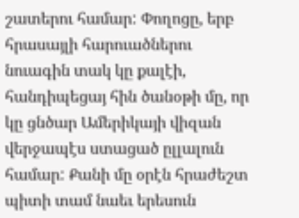շատերու համար: Փողոցը, երբ հրասայլի հարուածներու նուագին տակ կը քալէի, հանդիպեցայ հին ծանօթի մը, որ կը ցնծար Ամերիկայի վիզան վերջապէս ստացած ըլլալուն համար: Քանի մը օրէն հրաժեշտ պիտի տամ նաեւ երեսուն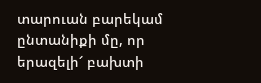տարուան բարեկամ ընտանիքի մը, որ երազելի՜ բախտի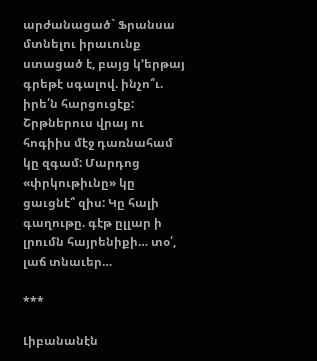արժանացած` Ֆրանսա մտնելու իրաւունք ստացած է, բայց կ’երթայ գրեթէ սգալով. ինչո՞ւ. իրե՛ն հարցուցէք: Շրթներուս վրայ ու հոգիիս մէջ դառնահամ կը զգամ: Մարդոց «փրկութիւնը» կը ցաւցնէ՞ զիս: Կը հալի գաղութը. գէթ ըլլար ի լրումն հայրենիքի… տօ՛, լաճ տնաւեր…

***

Լիբանանէն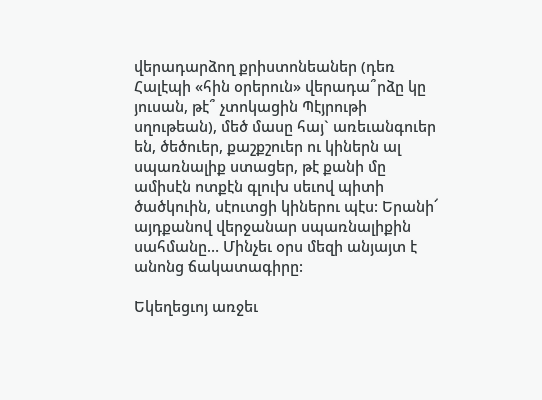վերադարձող քրիստոնեաներ (դեռ Հալէպի «հին օրերուն» վերադա՞րձը կը յուսան, թէ՞ չտոկացին Պէյրութի սղութեան), մեծ մասը հայ` առեւանգուեր են, ծեծուեր, քաշքշուեր ու կիներն ալ սպառնալիք ստացեր, թէ քանի մը ամիսէն ոտքէն գլուխ սեւով պիտի ծածկուին, սէուտցի կիներու պէս: Երանի՜ այդքանով վերջանար սպառնալիքին սահմանը… Մինչեւ օրս մեզի անյայտ է անոնց ճակատագիրը:

Եկեղեցւոյ առջեւ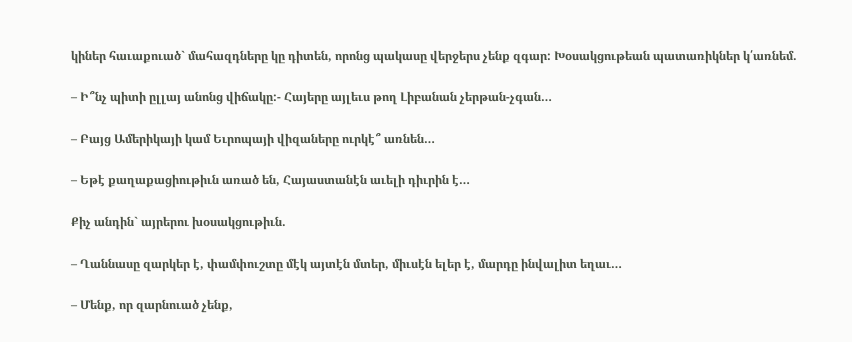կիներ հաւաքուած` մահազդները կը դիտեն, որոնց պակասը վերջերս չենք զգար: Խօսակցութեան պատառիկներ կ՛առնեմ.

– Ի՞նչ պիտի ըլլայ անոնց վիճակը:- Հայերը այլեւս թող Լիբանան չերթան-չգան…

– Բայց Ամերիկայի կամ Եւրոպայի վիզաները ուրկէ՞ առնեն…

– Եթէ քաղաքացիութիւն առած են, Հայաստանէն աւելի դիւրին է…

Քիչ անդին` այրերու խօսակցութիւն.

– Ղաննասը զարկեր է, փամփուշտը մէկ այտէն մտեր, միւսէն ելեր է, մարդը ինվալիտ եղաւ…

– Մենք, որ զարնուած չենք,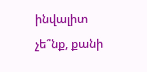ինվալիտ չե՞նք, քանի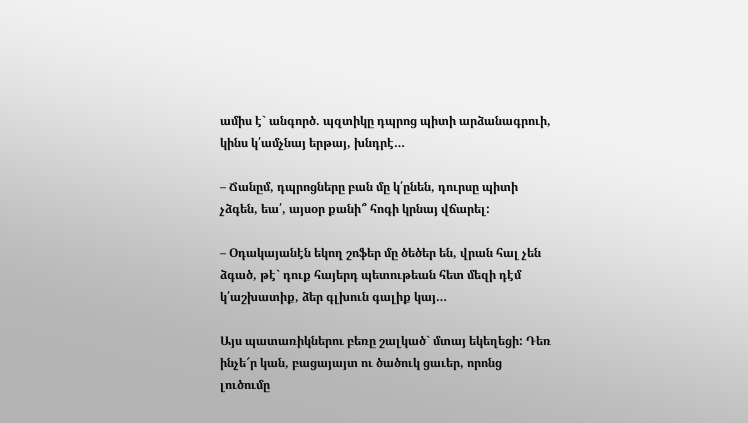ամիս է` անգործ. պզտիկը դպրոց պիտի արձանագրուի, կինս կ՛ամչնայ երթայ, խնդրէ…

– Ճանըմ, դպրոցները բան մը կ՛ընեն, դուրսը պիտի չձգեն, եա՛, այսօր քանի՞ հոգի կրնայ վճարել:

– Օդակայանէն եկող շոֆեր մը ծեծեր են, վրան հալ չեն ձգած, թէ` դուք հայերդ պետութեան հետ մեզի դէմ կ՛աշխատիք, ձեր գլխուն գալիք կայ…

Այս պատառիկներու բեռը շալկած` մտայ եկեղեցի: Դեռ ինչե՜ր կան, բացայայտ ու ծածուկ ցաւեր, որոնց լուծումը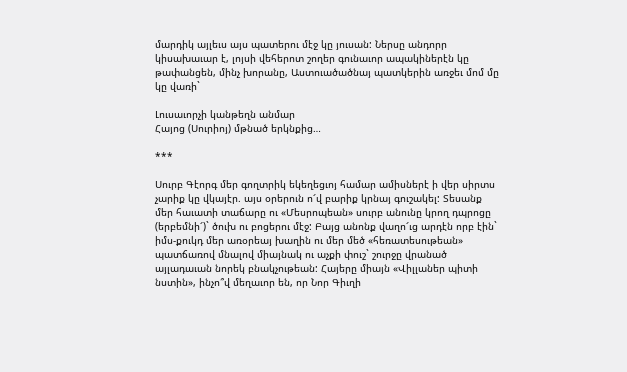մարդիկ այլեւս այս պատերու մէջ կը յուսան: Ներսը անդորր կիսախաւար է, լոյսի վեհերոտ շողեր գունաւոր ապակիներէն կը թափանցեն, մինչ խորանը, Աստուածածնայ պատկերին առջեւ մոմ մը կը վառի`

Լուսաւորչի կանթեղն անմար
Հայոց (Սուրիոյ) մթնած երկնքից…

***

Սուրբ Գէորգ մեր գողտրիկ եկեղեցւոյ համար ամիսներէ ի վեր սիրտս չարիք կը վկայէր. այս օրերուն ո՜վ բարիք կրնայ գուշակել: Տեսանք մեր հաւատի տաճարը ու «Մեսրոպեան» սուրբ անունը կրող դպրոցը (երբեմնի՜)` ծուխ ու բոցերու մէջ: Բայց անոնք վաղո՜ւց արդէն որբ էին` իմս-քուկդ մեր առօրեայ խաղին ու մեր մեծ «հեռատեսութեան» պատճառով մնալով միայնակ ու աչքի փուշ` շուրջը վրանած այլադաւան նորեկ բնակչութեան: Հայերը միայն «Վիլլաներ պիտի նստին», ինչո՞վ մեղաւոր են, որ Նոր Գիւղի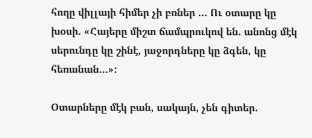հողը վիլլայի հիմեր չի բռներ … Ու օտարը կը խօսի. «Հայերը միշտ ճամպրուկով են. անոնց մէկ սերունդը կը շինէ, յաջորդները կը ձգեն, կը հեռանան…»:

Օտարները մէկ բան, սակայն, չեն գիտեր.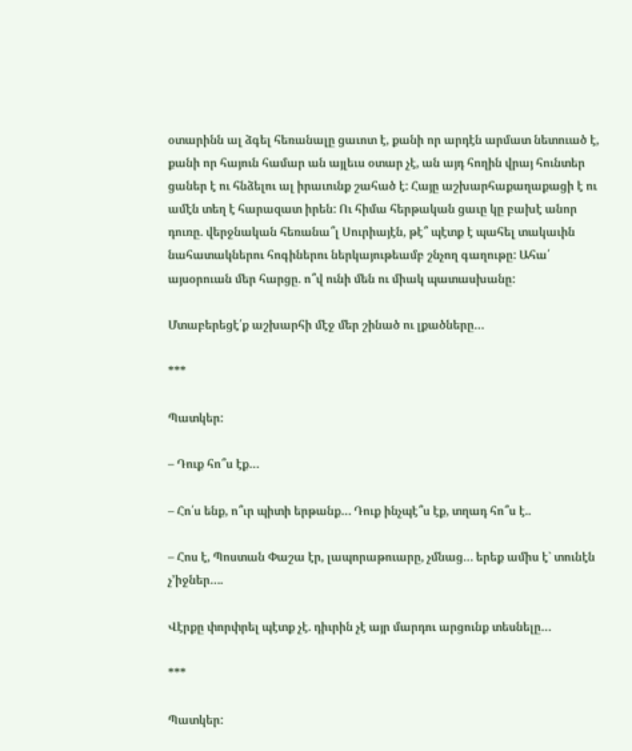օտարինն ալ ձգել հեռանալը ցաւոտ է, քանի որ արդէն արմատ նետուած է, քանի որ հայուն համար ան այլեւս օտար չէ, ան այդ հողին վրայ հունտեր ցաներ է ու հնձելու ալ իրաւունք շահած է: Հայը աշխարհաքաղաքացի է ու ամէն տեղ է հարազատ իրեն: Ու հիմա հերթական ցաւը կը բախէ անոր դուռը. վերջնական հեռանա՞լ Սուրիայէն, թէ՞ պէտք է պահել տակաւին նահատակներու հոգիներու ներկայութեամբ շնչող գաղութը: Ահա՛ այսօրուան մեր հարցը. ո՞վ ունի մեն ու միակ պատասխանը:

Մտաբերեցէ՛ք աշխարհի մէջ մեր շինած ու լքածները…

***

Պատկեր:

– Դուք հո՞ս էք…

– Հո՛ս ենք, ո՞ւր պիտի երթանք… Դուք ինչպէ՞ս էք, տղադ հո՞ս է..

– Հոս է, Պոստան Փաշա էր, լապորաթուարը, չմնաց… երեք ամիս է` տունէն չ’իջներ….

Վէրքը փորփրել պէտք չէ. դիւրին չէ այր մարդու արցունք տեսնելը…

***

Պատկեր: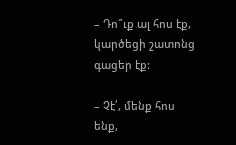– Դո՞ւք ալ հոս էք, կարծեցի շատոնց գացեր էք:

– Չէ՛, մենք հոս ենք,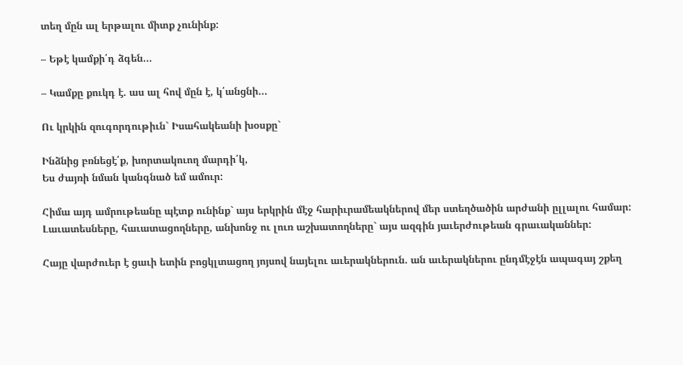տեղ մըն ալ երթալու միտք չունինք:

– Եթէ կամքի՛դ ձգեն…

– Կամքը քուկդ է. աս ալ հով մըն է, կ՛անցնի…

Ու կրկին զուգորդութիւն` Իսահակեանի խօսքը`

Ինձնից բռնեցէ՛ք, խորտակուող մարդի՛կ,
Ես ժայռի նման կանգնած եմ ամուր:

Հիմա այդ ամրութեանը պէտք ունինք` այս երկրին մէջ հարիւրամեակներով մեր ստեղծածին արժանի ըլլալու համար: Լաւատեսները, հաւատացողները, անխոնջ ու լուռ աշխատողները` այս ազգին յաւերժութեան գրաւականներ:

Հայը վարժուեր է ցաւի ետին բոցկլտացող յոյսով նայելու աւերակներուն. ան աւերակներու ընդմէջէն ապագայ շքեղ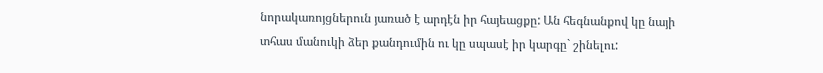նորակառոյցներուն յառած է արդէն իր հայեացքը: Ան հեգնանքով կը նայի տհաս մանուկի ձեր քանդումին ու կը սպասէ իր կարգը` շինելու: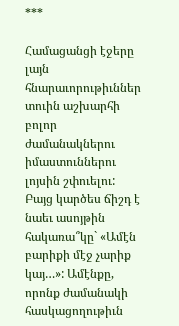***

Համացանցի էջերը լայն հնարաւորութիւններ տուին աշխարհի բոլոր ժամանակներու իմաստուններու լոյսին շփուելու: Բայց կարծես ճիշդ է նաեւ ասոյթին հակառա՞կը` «Ամէն բարիքի մէջ չարիք կայ…»: Ամէնքը, որոնք ժամանակի հասկացողութիւն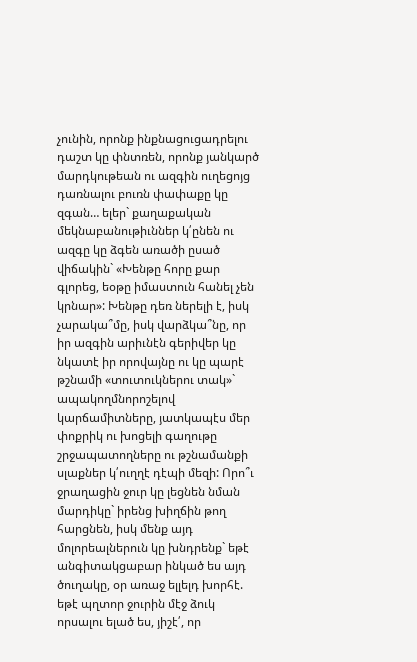չունին, որոնք ինքնացուցադրելու դաշտ կը փնտռեն, որոնք յանկարծ մարդկութեան ու ազգին ուղեցոյց դառնալու բուռն փափաքը կը զգան… ելեր` քաղաքական մեկնաբանութիւններ կ՛ընեն ու ազգը կը ձգեն առածի ըսած վիճակին` «Խենթը հորը քար գլորեց, եօթը իմաստուն հանել չեն կրնար»: Խենթը դեռ ներելի է, իսկ չարակա՞մը, իսկ վարձկա՞նը, որ իր ազգին արիւնէն գերիվեր կը նկատէ իր որովայնը ու կը պարէ թշնամի «տուտուկներու տակ»` ապակողմնորոշելով կարճամիտները, յատկապէս մեր փոքրիկ ու խոցելի գաղութը շրջապատողները ու թշնամանքի սլաքներ կ՛ուղղէ դէպի մեզի: Որո՞ւ ջրաղացին ջուր կը լեցնեն նման մարդիկը` իրենց խիղճին թող հարցնեն, իսկ մենք այդ մոլորեալներուն կը խնդրենք` եթէ անգիտակցաբար ինկած ես այդ ծուղակը, օր առաջ ելլելդ խորհէ. եթէ պղտոր ջուրին մէջ ձուկ որսալու ելած ես, յիշէ՛, որ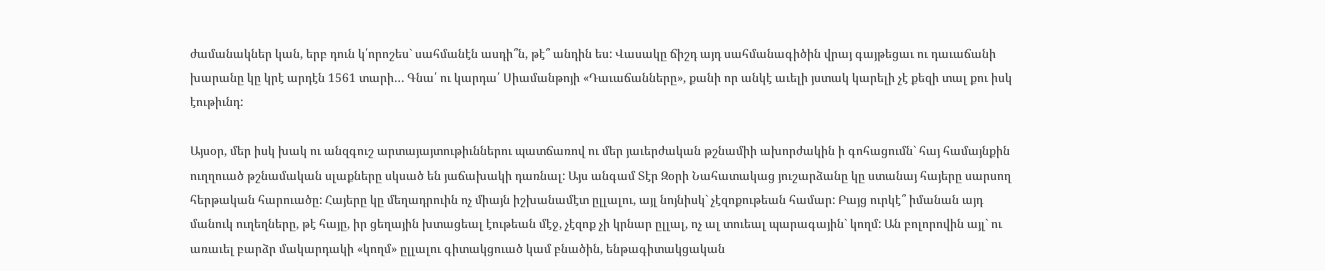ժամանակներ կան, երբ դուն կ՛որոշես` սահմանէն ասդի՞ն, թէ՞ անդին ես: Վասակը ճիշդ այդ սահմանագիծին վրայ գայթեցաւ ու դաւաճանի խարանը կը կրէ արդէն 1561 տարի… Գնա՛ ու կարդա՛ Սիամանթոյի «Դաւաճանները», քանի որ անկէ աւելի յստակ կարելի չէ քեզի տալ քու իսկ էութիւնդ:

Այսօր, մեր իսկ խակ ու անզգուշ արտայայտութիւններու պատճառով ու մեր յաւերժական թշնամիի ախորժակին ի գոհացումն` հայ համայնքին ուղղուած թշնամական սլաքները սկսած են յաճախակի դառնալ: Այս անգամ Տէր Զօրի Նահատակաց յուշարձանը կը ստանայ հայերը սարսող հերթական հարուածը: Հայերը կը մեղադրուին ոչ միայն իշխանամէտ ըլլալու, այլ նոյնիսկ` չէզոքութեան համար: Բայց ուրկէ՞ իմանան այդ մանուկ ուղեղները, թէ հայը, իր ցեղային խտացեալ էութեան մէջ, չէզոք չի կրնար ըլլալ, ոչ ալ տուեալ պարագային` կողմ: Ան բոլորովին այլ` ու առաւել բարձր մակարդակի «կողմ» ըլլալու գիտակցուած կամ բնածին, ենթագիտակցական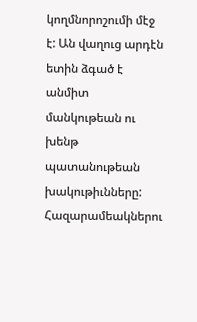կողմնորոշումի մէջ է: Ան վաղուց արդէն ետին ձգած է անմիտ մանկութեան ու խենթ պատանութեան խակութիւնները: Հազարամեակներու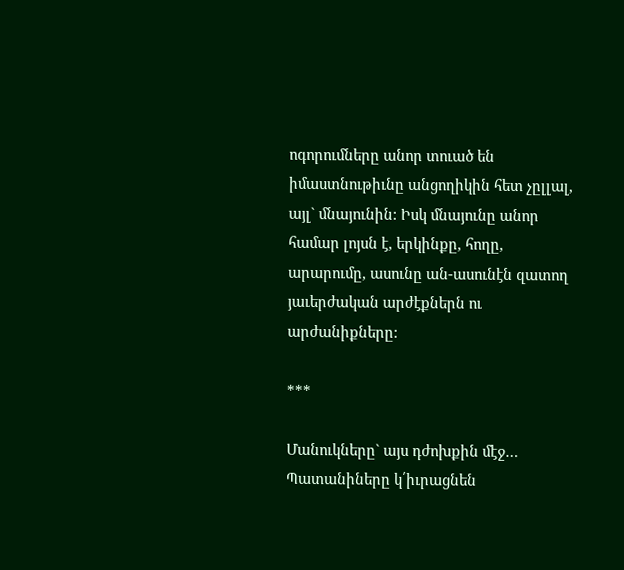ոգորումները անոր տուած են իմաստնութիւնը անցողիկին հետ չըլլալ, այլ` մնայունին: Իսկ մնայունը անոր համար լոյսն է, երկինքը, հողը, արարումը, ասունը ան-ասունէն զատող յաւերժական արժէքներն ու արժանիքները:

***

Մանուկները` այս դժոխքին մէջ… Պատանիները կ՛իւրացնեն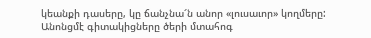կեանքի դասերը, կը ճանչնա՜ն անոր «լուսաւոր» կողմերը: Անոնցմէ գիտակիցները ծերի մտահոգ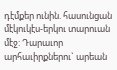դէմքեր ունին. հասունցան մէկուկէս-երկու տարուան մէջ: Դարաւոր արհաւիրքներու` արեան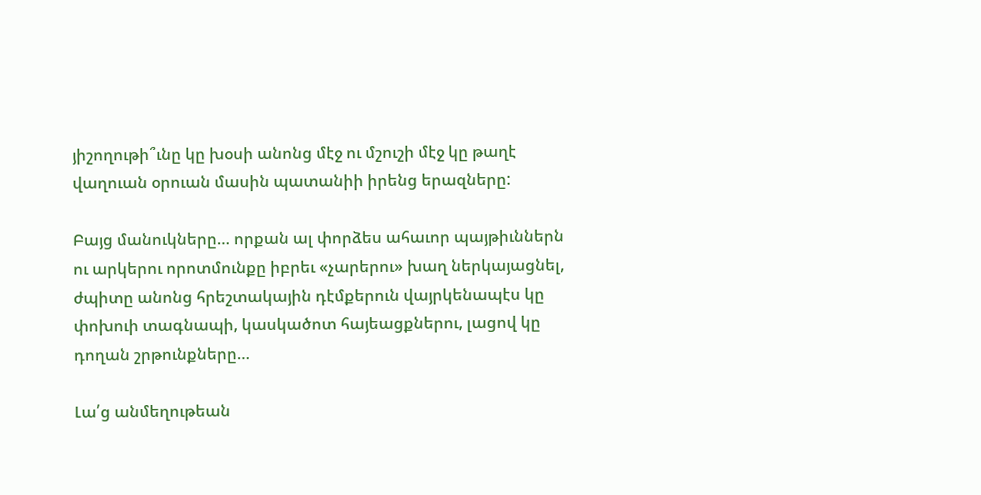յիշողութի՞ւնը կը խօսի անոնց մէջ ու մշուշի մէջ կը թաղէ վաղուան օրուան մասին պատանիի իրենց երազները:

Բայց մանուկները… որքան ալ փորձես ահաւոր պայթիւններն ու արկերու որոտմունքը իբրեւ «չարերու» խաղ ներկայացնել, ժպիտը անոնց հրեշտակային դէմքերուն վայրկենապէս կը փոխուի տագնապի, կասկածոտ հայեացքներու, լացով կը դողան շրթունքները…

Լա՛ց անմեղութեան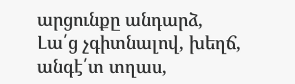արցունքը անդարձ,
Լա՛ց չգիտնալով, խեղճ, անգէ՛տ տղաս,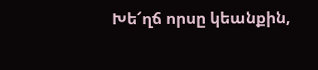Խե՜ղճ որսը կեանքին,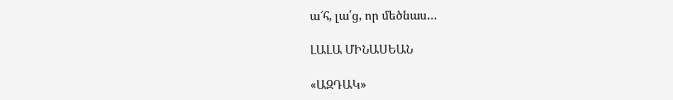ա՜հ, լա՛ց, որ մեծնաս…

ԼԱԼԱ ՄԻՆԱՍԵԱՆ

«ԱԶԴԱԿ»